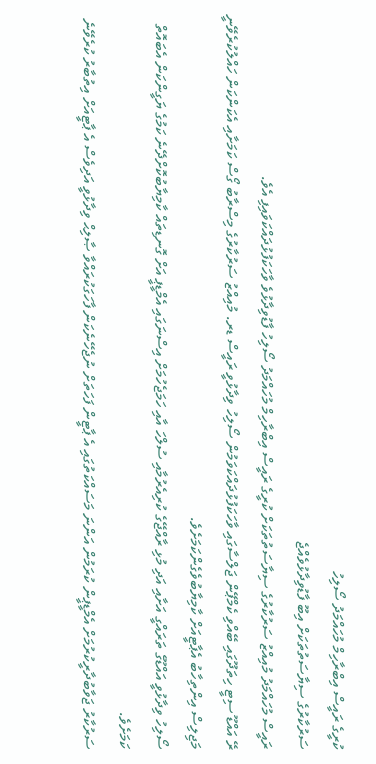ކުރީގެ ރައީސް އިބްރާހިމް މުހައްމަދު ސޯލިހު
ސަރުކާރުގެ ސިޔާސަތުތަކަށް އިބޫ ފާޑުވިދާޅުވެއްޖެ
ރައީސް މުހައްމަދު މުއިއްޒު ސަރުކާރުގެ ސިޔާސަތުތަކަށް ކުރީގެ ރައީސް އިބްރާހިމް މުހައްމަދު ސޯލިހު ފާޑުވިދާޅުވެ ވާހަކަފުޅުދައްކަވައިފި އެވެ.
ރޭ އައްޑޫ ސިޓީ ހިތަދޫގައި ބޭއްވި ކެމްޕޭން ޖަލްސާގައި ވާހަކަފުޅުދައްކަވަމުން ސޯލިހު ވިދާޅުވީ ރައީސް ޑރ. މުއިއްޒު ސަރުކާރުގެ މިސްރާބު ގޯސް ކަމަށާއި އެކަންކަން ހައްލުކުރެވޭނީ މަޖިލިސް އިންތިހާބު އެޕާޓީއަށް ކާމިޔާބުވެގެންކަމަށެވެ.
ސޯލިހު ވިދާޅުވީ އައްޑޫގެ ތަރައްގީ އަށާއި އަދި މުޅި ރާއްޖޭގެ ކުރިއެރުމާއި ސުލްހަ އާއި ހަމަޖެހުމަށް އިސްނަގައި އެމްޑީޕީ އަށް ގޮނޑިތައް ކާމިޔާބުކޮށްދޭނެ ކަމުގެ ޔަގީންކަން އެބައޮތް ކަމަށެވެ.
ސަރުކާރު ޖަވާބުދާރީކުރުމަށް އެމްޑީޕީން ކުރަމުން އަންނަ މަސައްކަތުގައި އެ ޕާޓީން ފަހަތަށް ނުޖެހޭނެކަން ފާހަގަކުރައްވާ ޞާލިޙް ވިދާޅުވީ އަދިވެސް އެ ޕާޓީއަށް އިތުބާރު ކުރެވޭނެ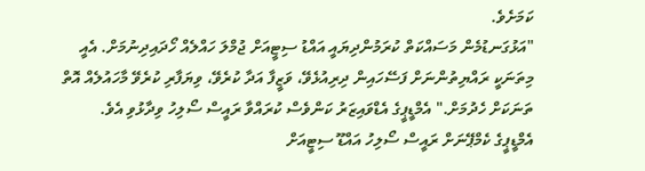ކަމަށެވެ.
"އަޅުގަނޑުމެން މަސައްކަތް ކުރަމުންދިޔައީ އައްޑު ސިޓީއަށް ޖުމްލަ ހައްލެއް ހޯދައިދިނުމަށް. އެއީ މިތަނަކީ ރައްޔިތުންނަށް ފަސޭހައިން ދިރިއުޅެވޭ، ވަޒީފާ އަދާ ކުރެވޭ، ވިޔަފާރި ކުރެވޭ މާހައުލެއް އޮތް ތަނަކަށް ހެދުމަށް." އެމްޑީޕީގެ އެޑްވައިޒަރު ކަންވެސް ކުރައްވާ ރައީސް ސޯލިހު ވިދާޅުވި އެވެ.
އެމްޑީޕީގެ ކެމްޕޭނަށް ރައީސް ސޯލިހު އައްޑޫ ސިޓީއަށް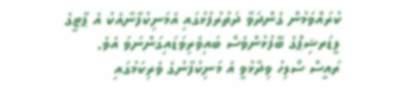ކުރައްވަމުން ގެންދަވާ ދަތުރުފުޅުގައި އެމަނިކުފާނާއެކު އެ ޕާޓީގެ ލީޑަރޝިޕްގެ ބޭފުޅުންވެސް ބައިވެރިވަޑައިގަންނަވަ އެވެ.
ރައީސް ސޯލިހު ވިދާޅުވީ އެ މަނިކުފާނުގެ ވެރިކަމުގައި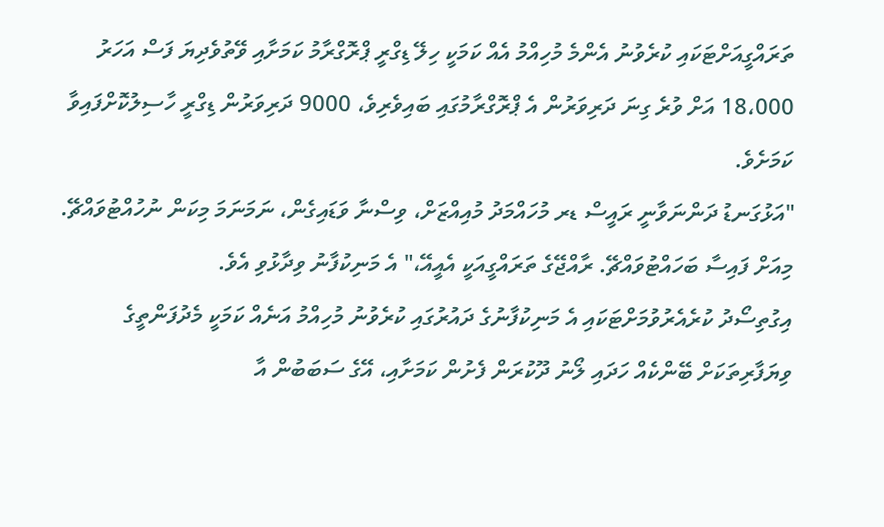ތަރައްގީއަށްޓަކައި ކުރެވުނު އެންމެ މުހިއްމު އެއް ކަމަކީ ހިލޭ ޑިގްރީ ޕްރޮގްރާމު ކަމަށާއި ވޭތުވެދިޔަ ފަސް އަހަރު 18،000 އަށް ވުރެ ގިނަ ދަރިވަރުން އެ ޕްރޮގްރާމުގައި ބައިވެރިވެ، 9000 ދަރިވަރުން ޑިގްރީ ހާސިލުކޮށްފައިވާ ކަމަށެވެ.
"އަޅުގަނޑު ދަންނަވާނީ ރައީސް ޑރ މުހައްމަދު މުއިއްޒަށް، ވިސްނާ ވަޑައިގެން، ނަމަނަމަ މިކަން ނުހުއްޓުވައްޗޭ. މިއަށް ފައިސާ ބަހައްޓުވައްޗޭ. ރާއްޖޭގެ ތަރައްގީއަކީ އެއީއޭ،" އެ މަނިކުފާނު ވިދާޅުވި އެވެ.
އިގުތިސޯދު ކުރެއެރުވުމަށްޓަކައި އެ މަނިކުފާނުގެ ދައުރުގައި ކުރެވުނު މުހިއްމު އަނެއް ކަމަކީ މެދުފަންތީގެ ވިޔަފާރިތަކަށް ބޭންކެއް ހަދައި ލޯނު ދޫކުރަން ފެށުން ކަމަށާއި، އޭގެ ސަބަބުން އާ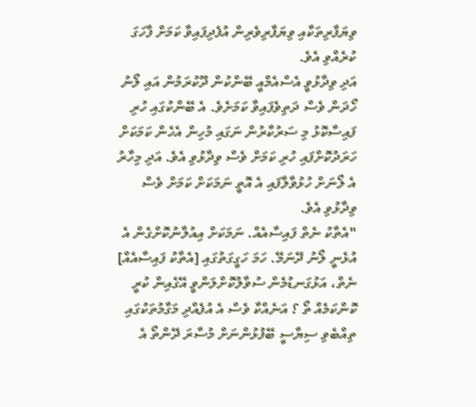ވިޔަފާރިތަކާއި ވިޔަފާރިވެރިން އުފެދިފައިވާ ކަމަށް ފާހަގަ ކުރެއްވި އެވެ.
އަދި ވިދާޅުވީ އެސްއެމްއީ ބޭންކުން ދޫކުރަމުން އައި ލޯނު ހޯދަން ވެސް ދަތިވެފައިވާ ކަމަށެވެ. އެ ބޭންކުގައި ހުރި ފައިސާކޮޅު މި ސަރުކާރުން ނަގައި މުހިން އެހެން ކަމަކަށް ހަރަދުކޮށްފައި ހުރި ކަމަށް ވެސް ވިދާޅުވި އެވެ. އަދި މިހާރު އެ ލޯނަށް ހުޅުވާލާފައި އެ އޮތީ ނަމަކަށް ކަމަށް ވެސް ވިދާޅުވި އެވެ.
"އެތާކު ނެތް ފައިސާއެއް. ނަމަކަށް އިއުލާނުކޮށްގެން އެ އުޅެނީ ލޯނު ދޭނަމޭ. ހަމަ ހަގީގަތުގައި [އެތާކު ފައިސާއެއް] ނެތް، އަޅުގަނޑުމެން ސުވާލުކޮށްލަންވީ އޭގެއިން ކުރީ ކޮންކަމެއް ތޯ ؟ އަނެއްކާ ވެސް އެ އުފެއްދި މަގާމުތަކުގައި ތިއްބެވި ސިޔާސީ ބޭފުޅުންނަށް މުސާރަ ދޭންތޯ އެ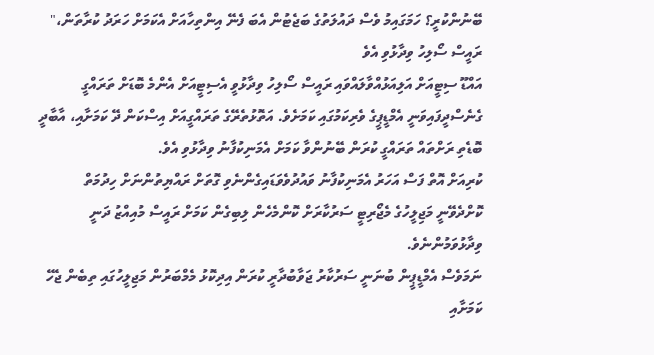ބޭނުންކުރީ؟ ހަމަގައިމު ވެސް ދައުލަތުގެ ބަޖެޓުން އެބަ ފެނޭ އިންތިހާއަށް އެކަމަށް ހަރަދު ކުރާތަން،" ރައީސް ސޯލިހު ވިދާޅުވި އެވެ
އައްޑޫ ސިޓީއަށް އަލިއަޅުއްވާލައްވައި ރައީސް ސޯލިހު ވިދާޅުވީ އެސިޓީއަށް އެންމެ ބޮޑަށް ތަރައްގީ ގެނެސްދީފައިވަނީ އެމްޑީޕީގެ ވެރިކަމުގައި ކަމަށެވެ. އަތޮޅުތެރޭގެ ތަރައްގީއަށް އިސްކަން ދޭ ކަމަށާއި، އާބާދީ ބޮޑެތި ރަށްތައް ތަރައްގީ ކުރަން ބޭނުންވާ ކަމަށް އެމަނިކުފާނު ވިދާޅުވި އެވެ.
ކުރިއަށް އޮތް ފަސް އަހަރު އެމަނިކުފާނު ވައުދުވެވަޑައިގެންނެވި ގޮތަށް ރައްޔިތުންނަށް ހިދުމަތް ކޮށްދެވޭނީ މަޖިލީހުގެ މެޖޯރިޓީ ސަރުކާރަށް ކޮންމެހެން ލިބިގެން ކަމަށް ރައީސް މުއިއްޒު ދަނީ ވިދާޅުވަމުންނެވެ.
ނަމަވެސް އެމްޑީޕީން ބުނަނީ ސަރުކާރު ޖަވާބުދާރީ ކުރަން އިދިކޮޅު މެމްބަރުން މަޖިލީހުގައި ތިބެން ޖެހޭ ކަމަށާއި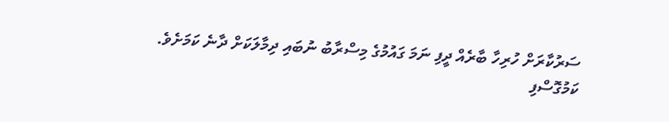ސަރުކާރަށް ހުރިހާ ބާރެއް ދީފި ނަމަ ގައުމުގެ މިސްރާބު ނުބައި ދިމާލަކަށް ދާނެ ކަމަށެވެ.
ކަމުގޮސްފި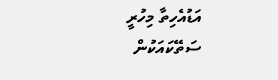އަޑުއެހިތާ މިހުރީ
ސަތޭކައަކުން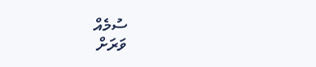ސުމެއް
ވަރަށް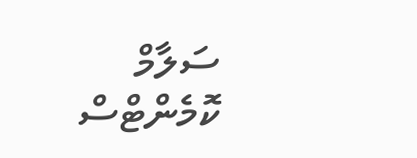ސަލާމް
ކޮމެންޓްސް